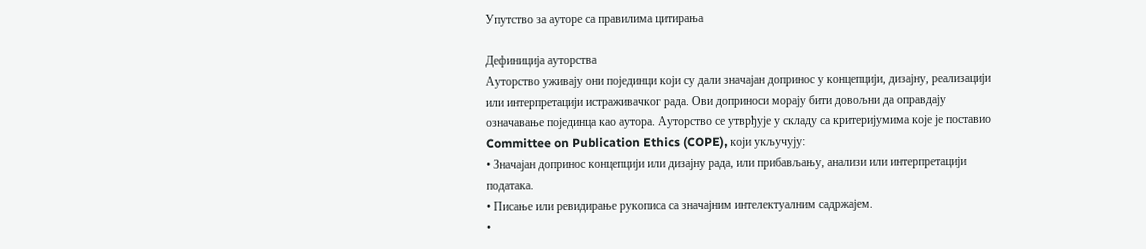Упутство за ауторе са правилима цитирања

Дефиниција ауторства
Ауторство уживају они појединци који су дали значајан допринос у концепцији, дизајну, реализацији или интерпретацији истраживачког рада. Ови доприноси морају бити довољни да оправдају означавање појединца као аутора. Ауторство се утврђује у складу са критеријумима које је поставио Committee on Publication Ethics (COPE), који укључују:
• Значајан допринос концепцији или дизајну рада, или прибављању, анализи или интерпретацији података.
• Писање или ревидирање рукописа са значајним интелектуалним садржајем.
•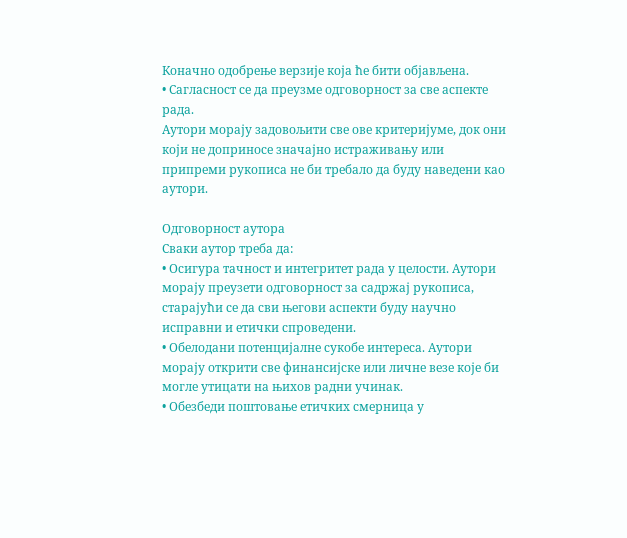Коначно одобрење верзије која ће бити објављена.
• Сагласност се да преузме одговорност за све аспекте рада.
Аутори морају задовољити све ове критеријуме, док они који не доприносе значајно истраживању или припреми рукописа не би требало да буду наведени као аутори.

Одговорност аутора
Сваки аутор треба да:
• Осигура тачност и интегритет рада у целости. Аутори морају преузети одговорност за садржај рукописа, старајући се да сви његови аспекти буду научно исправни и етички спроведени.
• Обелодани потенцијалне сукобе интереса. Аутори морају открити све финансијске или личне везе које би могле утицати на њихов радни учинак.
• Обезбеди поштовање етичких смерница у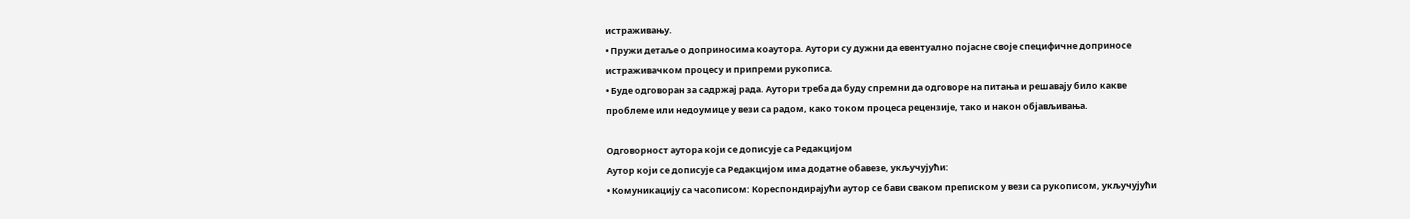истраживању.
• Пружи детаље о доприносима коаутора. Аутори су дужни да евентуално појасне своје специфичне доприносе истраживачком процесу и припреми рукописа.
• Буде одговоран за садржај рада. Аутори треба да буду спремни да одговоре на питања и решавају било какве проблеме или недоумице у вези са радом, како током процеса рецензије, тако и након објављивања.

Одговорност аутора који се дописује са Редакцијом
Аутор који се дописује са Редакцијом има додатне обавезе, укључујући:
• Комуникацију са часописом: Кореспондирајући аутор се бави сваком преписком у вези са рукописом, укључујући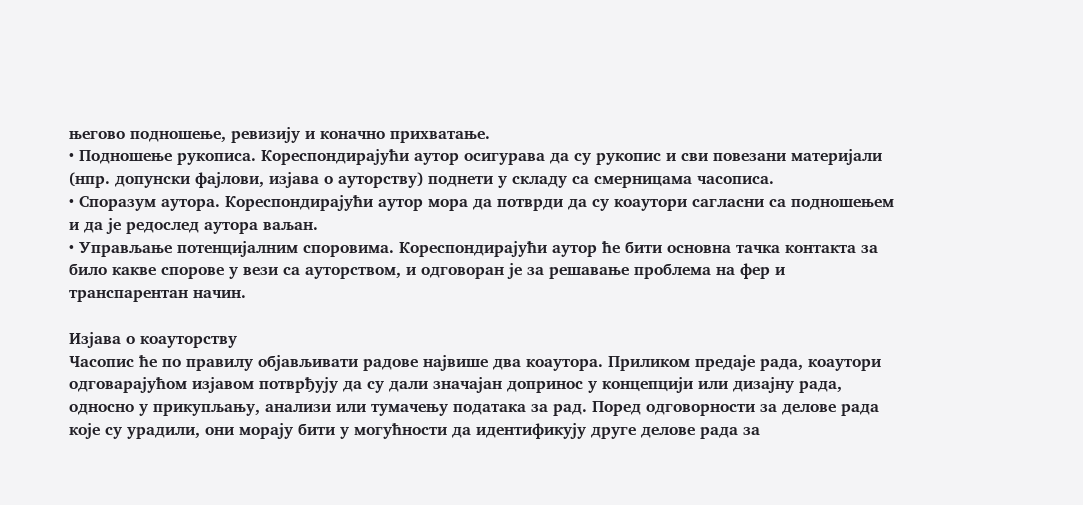његово подношење, ревизију и коначно прихватање.
• Подношење рукописа. Кореспондирајући аутор осигурава да су рукопис и сви повезани материјали (нпр. допунски фајлови, изјава о ауторству) поднети у складу са смерницама часописа.
• Споразум аутора. Кореспондирајући аутор мора да потврди да су коаутори сагласни са подношењем и да је редослед аутора ваљан.
• Управљање потенцијалним споровима. Кореспондирајући аутор ће бити основна тачка контакта за било какве спорове у вези са ауторством, и одговоран је за решавање проблема на фер и транспарентан начин.

Изјава о коауторству
Часопис ће по правилу објављивати радове највише два коаутора. Приликом предаје рада, коаутори одговарајућом изјавом потврђују да су дали значајан допринос у концепцији или дизајну рада, односно у прикупљању, анализи или тумачењу података за рад. Поред одговорности за делове рада које су урадили, они морају бити у могућности да идентификују друге делове рада за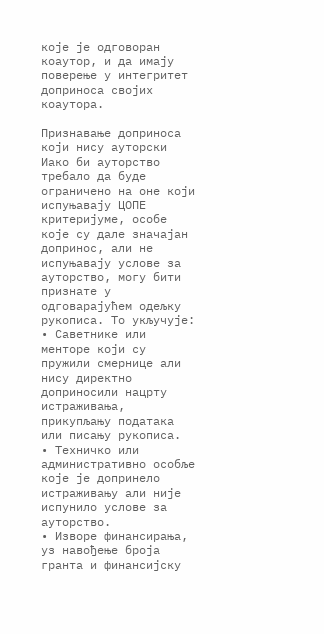које је одговоран коаутор, и да имају поверење у интегритет доприноса својих коаутора.

Признавање доприноса који нису ауторски
Иако би ауторство требало да буде ограничено на оне који испуњавају ЦОПЕ критеријуме, особе које су дале значајан допринос, али не испуњавају услове за ауторство, могу бити признате у одговарајућем одељку рукописа. То укључује:
• Саветнике или менторе који су пружили смернице али нису директно доприносили нацрту истраживања, прикупљању података или писању рукописа.
• Техничко или административно особље које је допринело истраживању али није испунило услове за ауторство.
• Изворе финансирања, уз навођење броја гранта и финансијску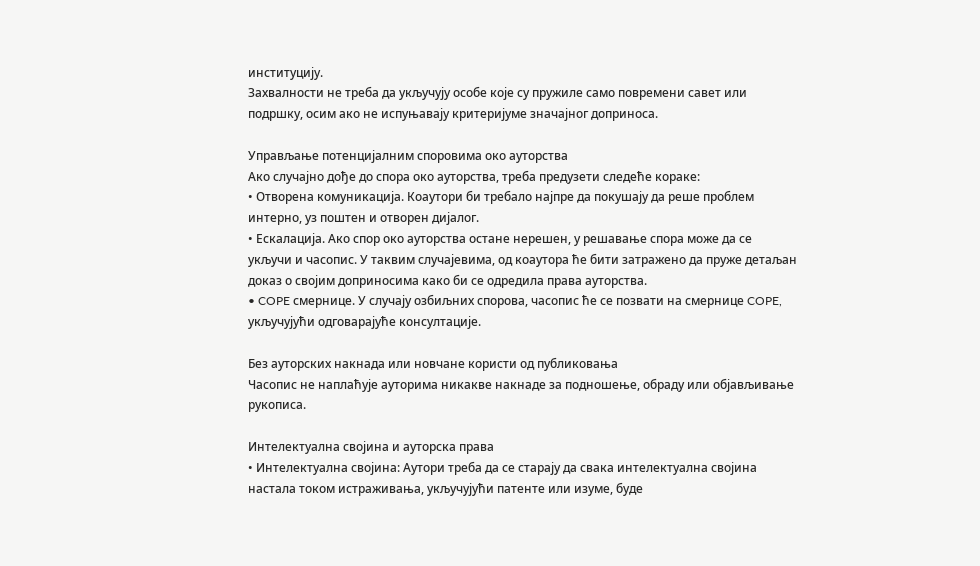институцију.
Захвалности не треба да укључују особе које су пружиле само повремени савет или подршку, осим ако не испуњавају критеријуме значајног доприноса.

Управљање потенцијалним споровима око ауторства
Ако случајно дође до спора око ауторства, треба предузети следеће кораке:
• Отворена комуникација. Коаутори би требало најпре да покушају да реше проблем интерно, уз поштен и отворен дијалог.
• Ескалација. Ако спор око ауторства остане нерешен, у решавање спора може да се укључи и часопис. У таквим случајевима, од коаутора ће бити затражено да пруже детаљан доказ о својим доприносима како би се одредила права ауторства.
• COPE смернице. У случају озбиљних спорова, часопис ће се позвати на смернице COPE, укључујући одговарајуће консултације.

Без ауторских накнада или новчане користи од публиковања
Часопис не наплаћује ауторима никакве накнаде за подношење, обраду или објављивање рукописа.

Интелектуална својина и ауторска права
• Интелектуална својина: Аутори треба да се старају да свака интелектуална својина настала током истраживања, укључујући патенте или изуме, буде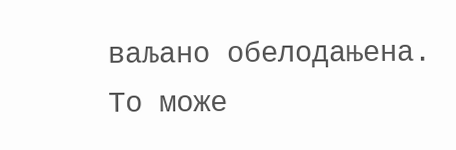ваљано обелодањена. То може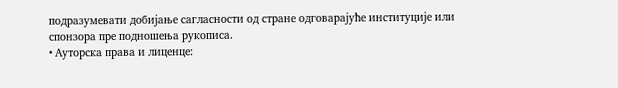подразумевати добијање сагласности од стране одговарајуће институције или спонзора пре подношења рукописа.
• Ауторска права и лиценце: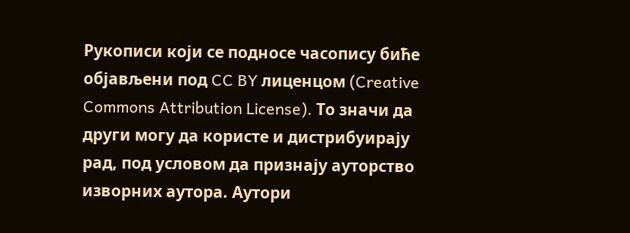Рукописи који се подносе часопису биће објављени под CC BY лиценцом (Creative Commons Attribution License). То значи да други могу да користе и дистрибуирају рад, под условом да признају ауторство изворних аутора. Аутори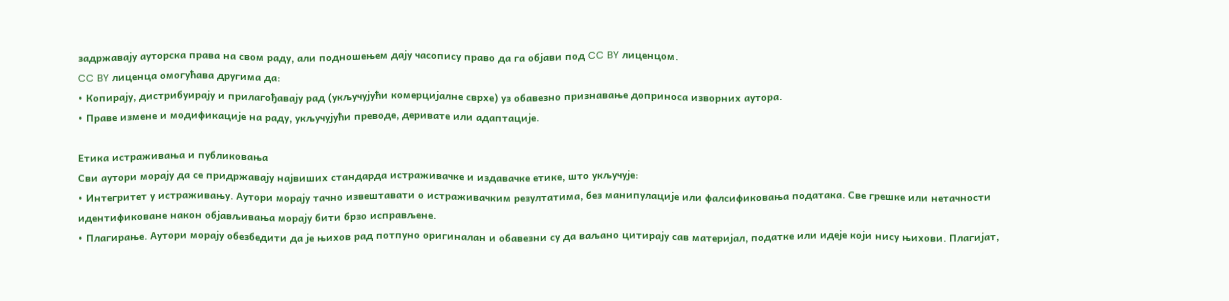задржавају ауторска права на свом раду, али подношењем дају часопису право да га објави под CC BY лиценцом.
CC BY лиценца омогућава другима да:
• Копирају, дистрибуирају и прилагођавају рад (укључујући комерцијалне сврхе) уз обавезно признавање доприноса изворних аутора.
• Праве измене и модификације на раду, укључујући преводе, деривате или адаптације.

Етика истраживања и публиковања
Сви аутори морају да се придржавају највиших стандарда истраживачке и издавачке етике, што укључује:
• Интегритет у истраживању. Аутори морају тачно извештавати о истраживачким резултатима, без манипулације или фалсификовања података. Све грешке или нетачности идентификоване након објављивања морају бити брзо исправљене.
• Плагирање. Аутори морају обезбедити да је њихов рад потпуно оригиналан и обавезни су да ваљано цитирају сав материјал, податке или идеје који нису њихови. Плагијат,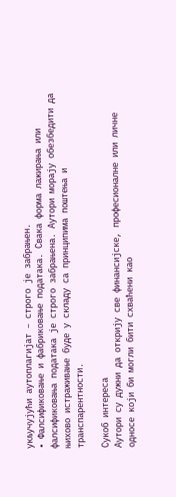укључујући аутоплагијат – строго је забрањен.
• Фалсификовање и фабриковање података. Свака форма лажирања или фалсификовања података је строго забрањена. Аутори морају обезбедити да њихово истраживање буде у складу са принципима поштења и транспарентности.

Сукоб интереса
Аутори су дужни да открију све финансијске, професионалне или личне односе који би могли бити схваћени као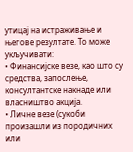утицај на истраживање и његове резултате. То може укључивати:
• Финансијске везе, као што су средства, запослење, консултантске накнаде или власништво акција.
• Личне везе (сукоби произашли из породичних или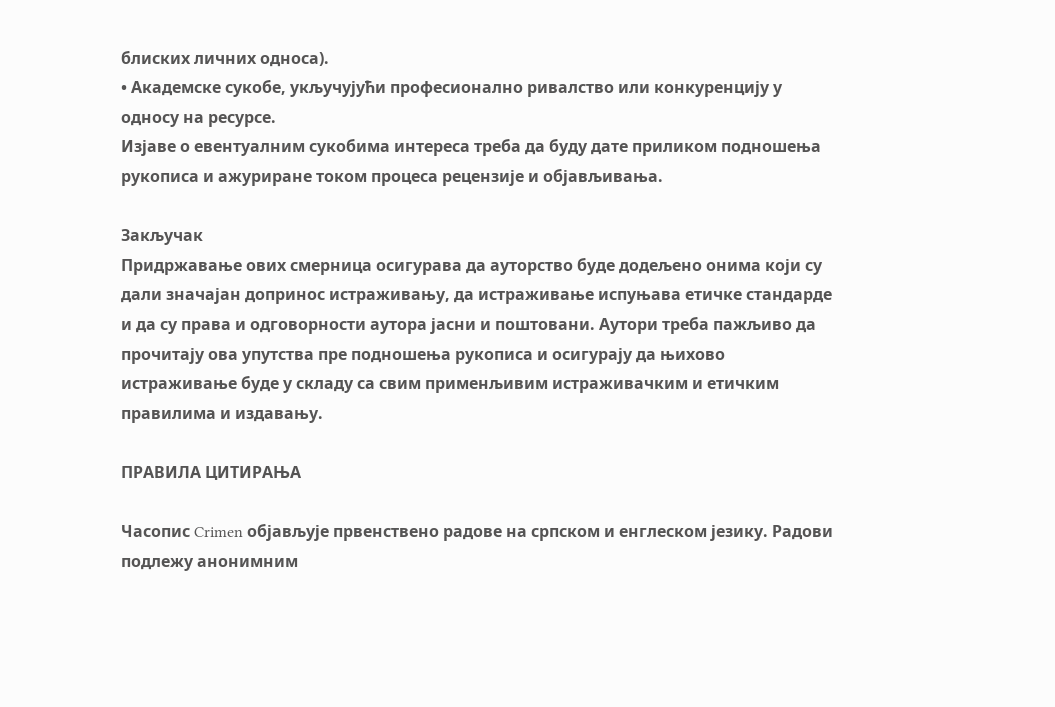блиских личних односа).
• Академске сукобе, укључујући професионално ривалство или конкуренцију у односу на ресурсе.
Изјаве о евентуалним сукобима интереса треба да буду дате приликом подношења рукописа и ажуриране током процеса рецензије и објављивања.

Закључак
Придржавање ових смерница осигурава да ауторство буде додељено онима који су дали значајан допринос истраживању, да истраживање испуњава етичке стандарде и да су права и одговорности аутора јасни и поштовани. Аутори треба пажљиво да прочитају ова упутства пре подношења рукописа и осигурају да њихово истраживање буде у складу са свим применљивим истраживачким и етичким правилима и издавању.

ПРАВИЛА ЦИТИРАЊА

Часопис Crimen објављује првенствено радове на српском и енглеском језику. Радови подлежу анонимним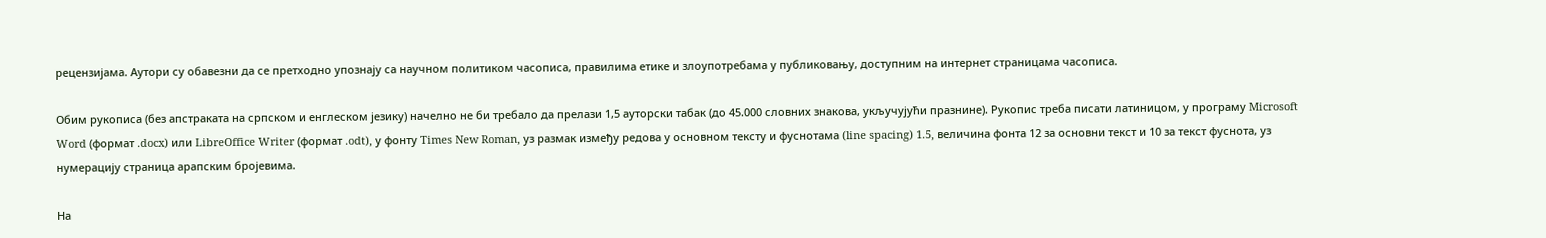рецензијама. Аутори су обавезни да се претходно упознају са научном политиком часописа, правилима етике и злоупотребама у публиковању, доступним на интернет страницама часописа.

Обим рукописа (без апстраката на српском и енглеском језику) начелно не би требало да прелази 1,5 ауторски табак (до 45.000 словних знакова, укључујући празнине). Рукопис треба писати латиницом, у програму Microsoft Word (формат .docx) или LibreOffice Writer (формат .odt), у фонту Times New Roman, уз размак између редова у основном тексту и фуснотама (line spacing) 1.5, величина фонта 12 за основни текст и 10 за текст фуснота, уз нумерацију страница арапским бројевима.

На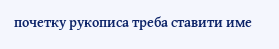почетку рукописа треба ставити име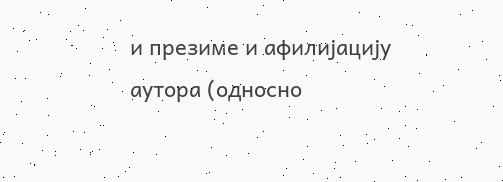и презиме и афилијацију аутора (односно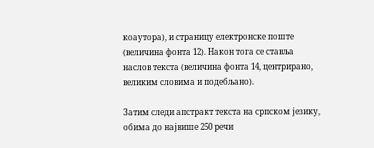коаутора), и страницу електронске поште (величина фонта 12). Након тога се ставља наслов текста (величина фонта 14, центрирано, великим словима и подебљано).

Затим следи апстракт текста на српском језику, обима до највише 250 речи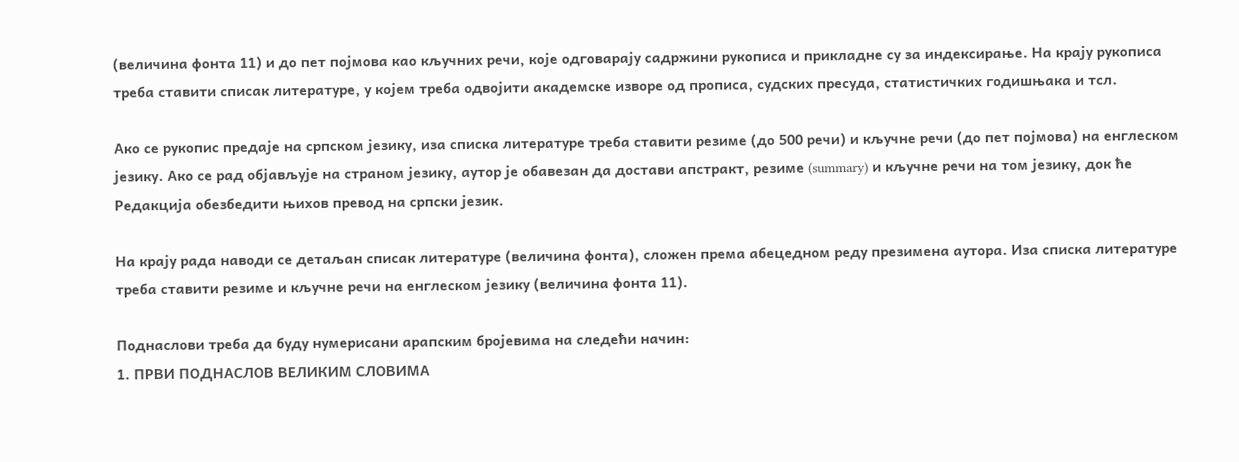(величина фонта 11) и до пет појмова као кључних речи, које одговарају садржини рукописа и прикладне су за индексирање. На крају рукописа треба ставити списак литературе, у којем треба одвојити академске изворе од прописа, судских пресуда, статистичких годишњака и тсл.

Ако се рукопис предаје на српском језику, иза списка литературе треба ставити резиме (до 500 речи) и кључне речи (до пет појмова) на енглеском језику. Ако се рад објављује на страном језику, аутор је обавезан да достави апстракт, резиме (summary) и кључне речи на том језику, док ће Редакција обезбедити њихов превод на српски језик.

На крају рада наводи се детаљан списак литературе (величина фонта), сложен према абецедном реду презимена аутора. Иза списка литературе треба ставити резиме и кључне речи на енглеском језику (величина фонта 11).

Поднаслови треба да буду нумерисани арапским бројевима на следећи начин:
1. ПРВИ ПОДНАСЛОВ ВЕЛИКИМ СЛОВИМА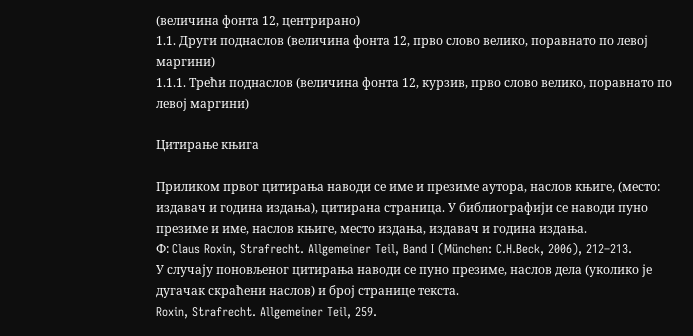(величина фонта 12, центрирано)
1.1. Други поднаслов (величина фонта 12, прво слово велико, поравнато по левој маргини)
1.1.1. Трећи поднаслов (величина фонта 12, курзив, прво слово велико, поравнато по левој маргини)

Цитирање књига

Приликом првог цитирања наводи се име и презиме аутора, наслов књиге, (место: издавач и година издања), цитирана страница. У библиографији се наводи пуно презиме и име, наслов књиге, место издања, издавач и година издања.
Ф: Claus Roxin, Strafrecht. Allgemeiner Teil, Band I (München: C.H.Beck, 2006), 212–213.
У случају поновљеног цитирања наводи се пуно презиме, наслов дела (уколико је дугачак скраћени наслов) и број странице текста.
Roxin, Strafrecht. Allgemeiner Teil, 259.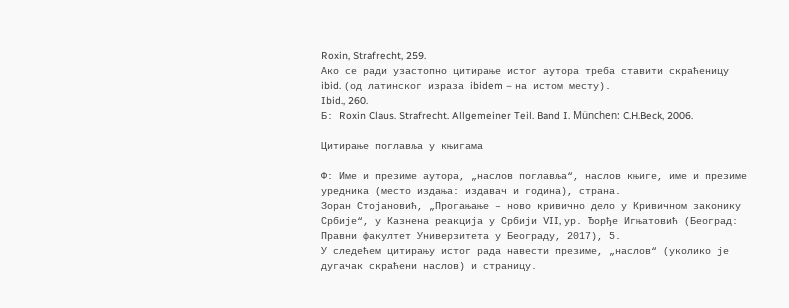Roxin, Strafrecht, 259.
Ако се ради узастопно цитирање истог аутора треба ставити скраћеницу ibid. (од латинског израза ibidem – на истом месту).
Ibid., 260.
Б: Roxin Claus. Strafrecht. Allgemeiner Teil. Band I. München: C.H.Beck, 2006.

Цитирање поглавља у књигама

Ф: Име и презиме аутора, „наслов поглавља“, наслов књиге, име и презиме уредника (место издања: издавач и година), страна.
Зоран Стојановић, „Прогањање – ново кривично дело у Кривичном законику Србије“, у Казнена реакција у Србији VII, ур. Ђорђе Игњатовић (Београд: Правни факултет Универзитета у Београду, 2017), 5.
У следећем цитирању истог рада навести презиме, „наслов“ (уколико је дугачак скраћени наслов) и страницу.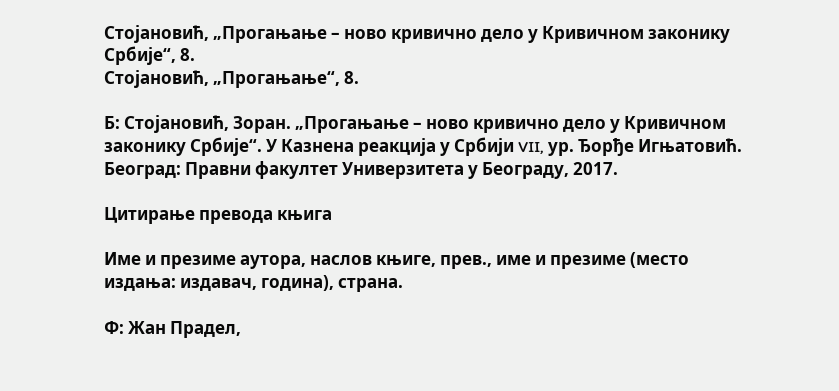Стојановић, „Прогањање – ново кривично дело у Кривичном законику Србије“, 8.
Стојановић, „Прогањање“, 8.

Б: Стојановић, Зоран. „Прогањање – ново кривично дело у Кривичном законику Србије“. У Казнена реакција у Србији VII, ур. Ђорђе Игњатовић. Београд: Правни факултет Универзитета у Београду, 2017.

Цитирање превода књига

Име и презиме аутора, наслов књиге, прев., име и презиме (место издања: издавач, година), страна.

Ф: Жан Прадел,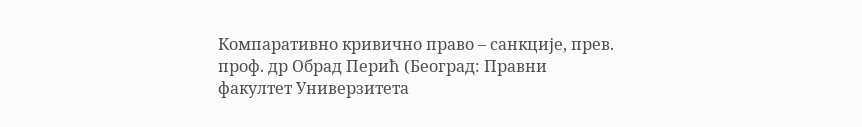Компаративно кривично право – санкције, прев. проф. др Обрад Перић (Београд: Правни факултет Универзитета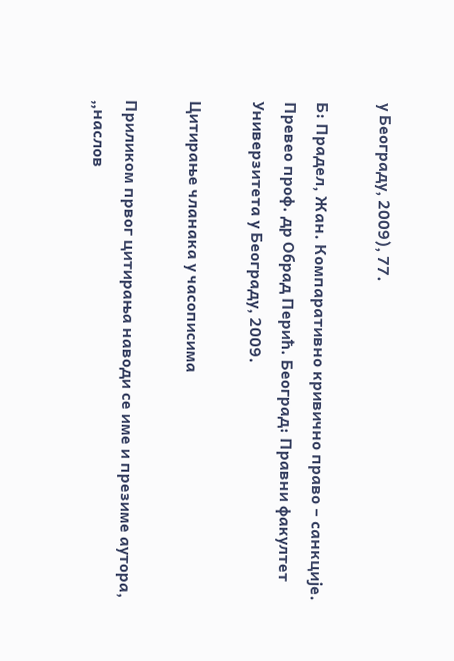у Београду, 2009), 77.

Б: Прадел, Жан. Компаративно кривично право – санкције. Превео проф. др Обрад Перић. Београд: Правни факултет Универзитета у Београду, 2009.

Цитирање чланака у часописима

Приликом првог цитирања наводи се име и презиме аутора, „наслов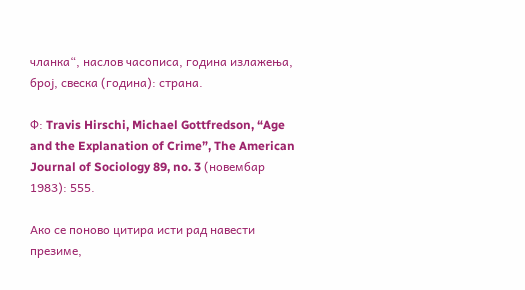чланка“, наслов часописа, година излажења, број, свеска (година): страна.

Ф: Travis Hirschi, Michael Gottfredson, “Age and the Explanation of Crime”, The American Journal of Sociology 89, no. 3 (новембар 1983): 555.

Ако се поново цитира исти рад навести презиме,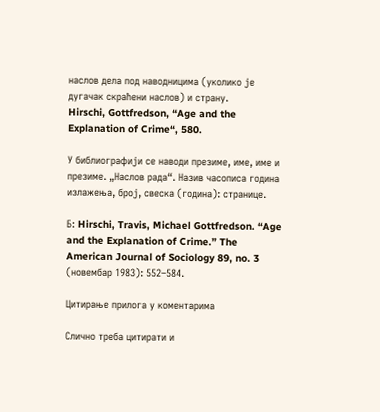наслов дела под наводницима (уколико је дугачак скраћени наслов) и страну.
Hirschi, Gottfredson, “Age and the Explanation of Crime“, 580.

У библиографији се наводи презиме, име, име и презиме. „Наслов рада“. Назив часописа година излажења, број, свеска (година): странице.

Б: Hirschi, Travis, Michael Gottfredson. “Age and the Explanation of Crime.” The American Journal of Sociology 89, no. 3 (новембар 1983): 552–584.

Цитирање прилога у коментарима

Слично треба цитирати и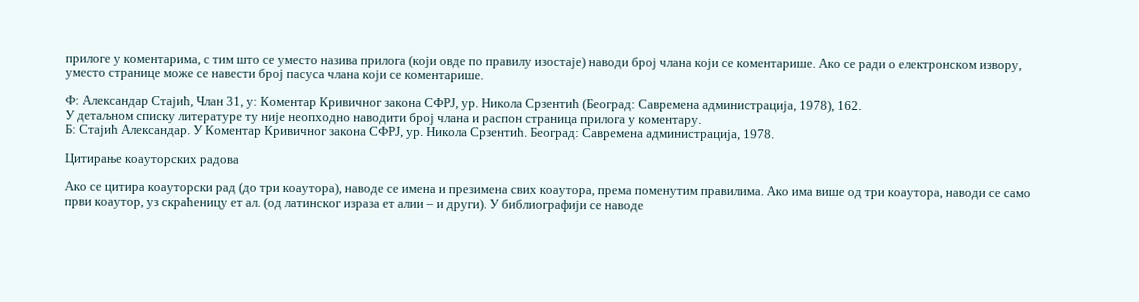прилоге у коментарима, с тим што се уместо назива прилога (који овде по правилу изостаје) наводи број члана који се коментарише. Ако се ради о електронском извору, уместо странице може се навести број пасуса члана који се коментарише.

Ф: Александар Стајић, Члан 31, у: Коментар Кривичног закона СФРЈ, ур. Никола Срзентић (Београд: Савремена администрација, 1978), 162.
У детаљном списку литературе ту није неопходно наводити број члана и распон страница прилога у коментару.
Б: Стајић Александар. У Коментар Кривичног закона СФРЈ, ур. Никола Срзентић. Београд: Савремена администрација, 1978.

Цитирање коауторских радова

Ако се цитира коауторски рад (до три коаутора), наводе се имена и презимена свих коаутора, према поменутим правилима. Ако има више од три коаутора, наводи се само први коаутор, уз скраћеницу ет ал. (од латинског израза ет алии – и други). У библиографији се наводе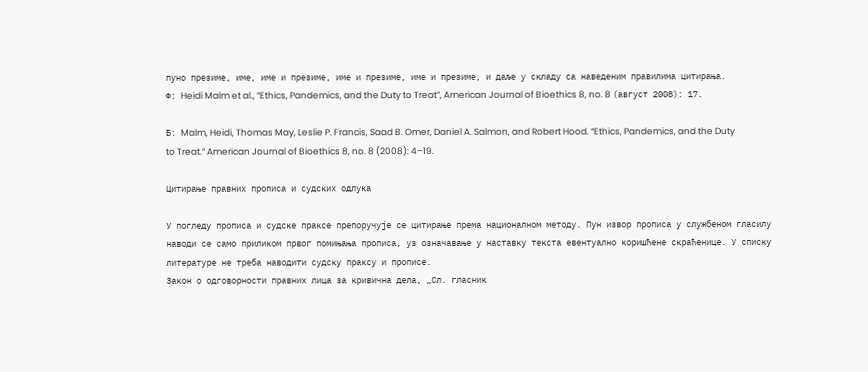пуно презиме, име, име и презиме, име и презиме, име и презиме, и даље у складу са наведеним правилима цитирања.
Ф: Heidi Malm et al., “Ethics, Pandemics, and the Duty to Treat”, American Journal of Bioethics 8, no. 8 (август 2008): 17.

Б: Malm, Heidi, Thomas May, Leslie P. Francis, Saad B. Omer, Daniel A. Salmon, and Robert Hood. “Ethics, Pandemics, and the Duty to Treat.” American Journal of Bioethics 8, no. 8 (2008): 4–19.

Цитирање правних прописа и судских одлука

У погледу прописа и судске праксе препоручује се цитирање према националном методу. Пун извор прописа у службеном гласилу наводи се само приликом првог помињања прописа, уз означавање у наставку текста евентуално коришћене скраћенице. У списку литературе не треба наводити судску праксу и прописе.
Закон о одговорности правних лица за кривична дела, „Сл. гласник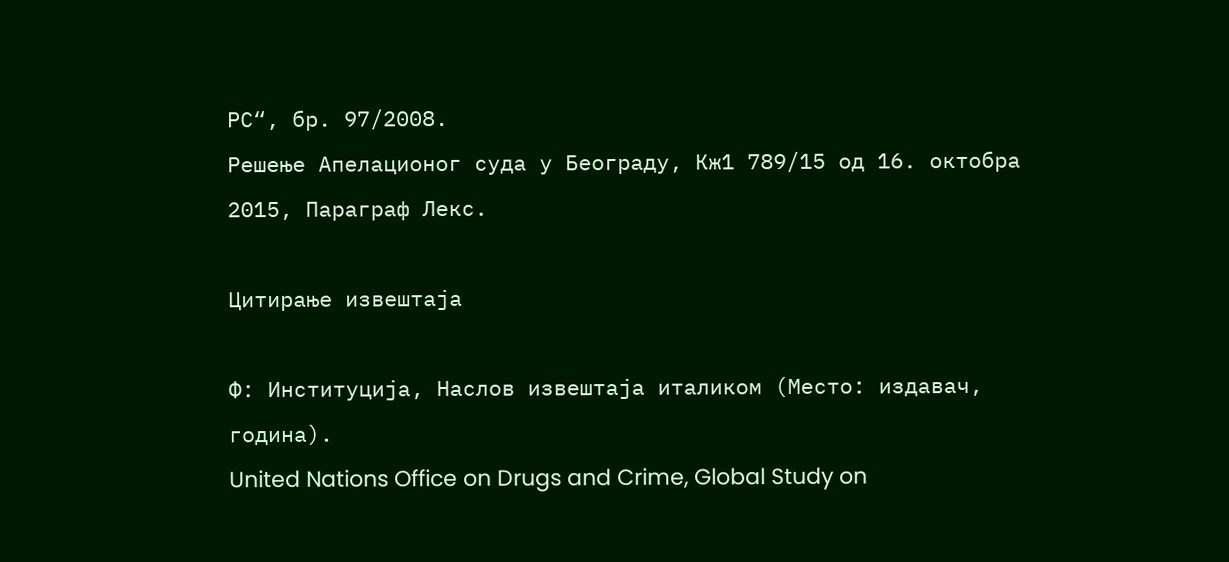РС“, бр. 97/2008.
Решење Апелационог суда у Београду, Кж1 789/15 од 16. октобра 2015, Параграф Лекс.

Цитирање извештаја

Ф: Институција, Наслов извештаја италиком (Место: издавач, година).
United Nations Office on Drugs and Crime, Global Study on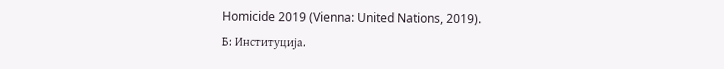Homicide 2019 (Vienna: United Nations, 2019).
Б: Институција.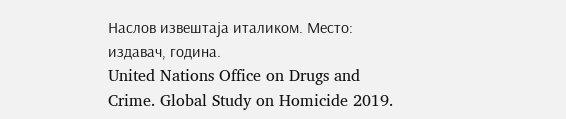Наслов извештаја италиком. Место: издавач, година.
United Nations Office on Drugs and Crime. Global Study on Homicide 2019.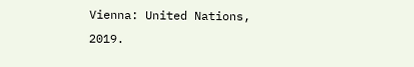Vienna: United Nations, 2019.